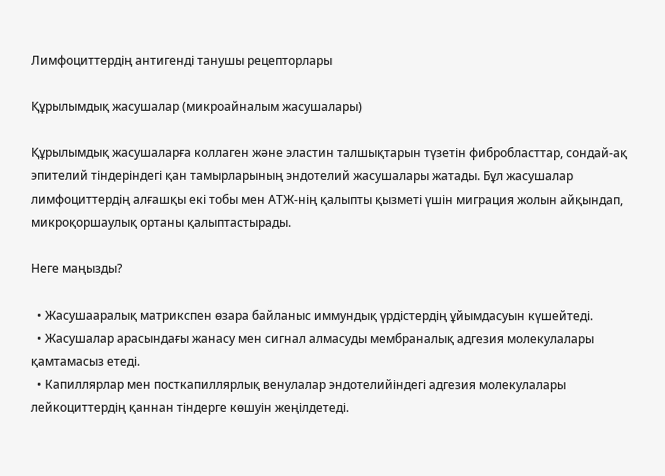Лимфоциттердің антигенді танушы рецепторлары

Құрылымдық жасушалар (микроайналым жасушалары)

Құрылымдық жасушаларға коллаген және эластин талшықтарын түзетін фибробласттар, сондай-ақ эпителий тіндеріндегі қан тамырларының эндотелий жасушалары жатады. Бұл жасушалар лимфоциттердің алғашқы екі тобы мен АТЖ-нің қалыпты қызметі үшін миграция жолын айқындап, микроқоршаулық ортаны қалыптастырады.

Неге маңызды?

  • Жасушааралық матрикспен өзара байланыс иммундық үрдістердің ұйымдасуын күшейтеді.
  • Жасушалар арасындағы жанасу мен сигнал алмасуды мембраналық адгезия молекулалары қамтамасыз етеді.
  • Капиллярлар мен посткапиллярлық венулалар эндотелийіндегі адгезия молекулалары лейкоциттердің қаннан тіндерге көшуін жеңілдетеді.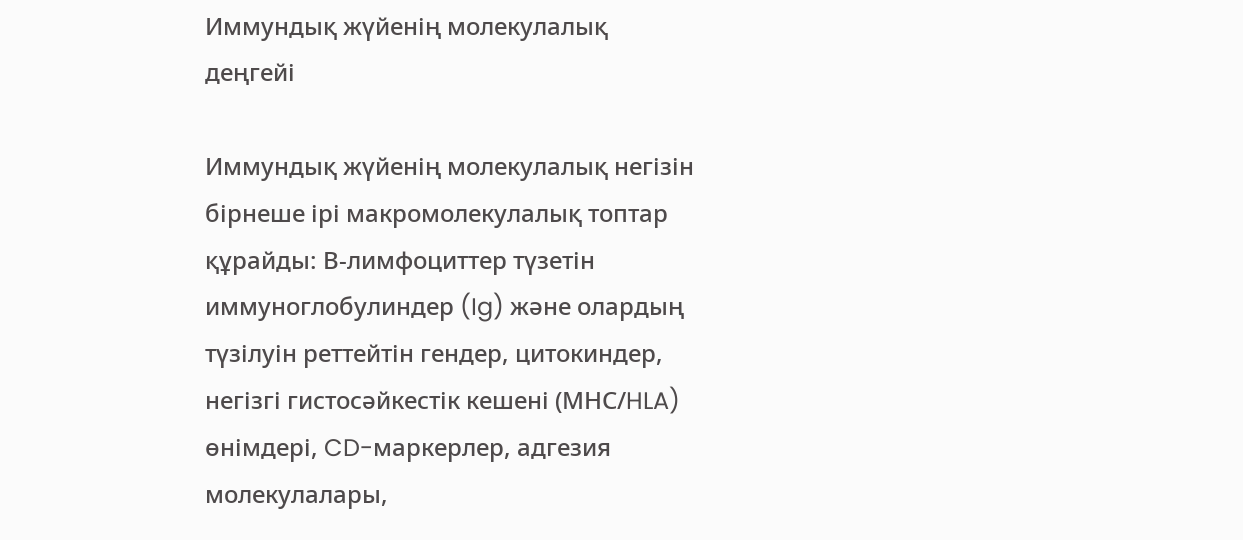Иммундық жүйенің молекулалық деңгейі

Иммундық жүйенің молекулалық негізін бірнеше ірі макромолекулалық топтар құрайды: В-лимфоциттер түзетін иммуноглобулиндер (Ig) және олардың түзілуін реттейтін гендер, цитокиндер, негізгі гистосәйкестік кешені (МНС/HLA) өнімдері, CD-маркерлер, адгезия молекулалары,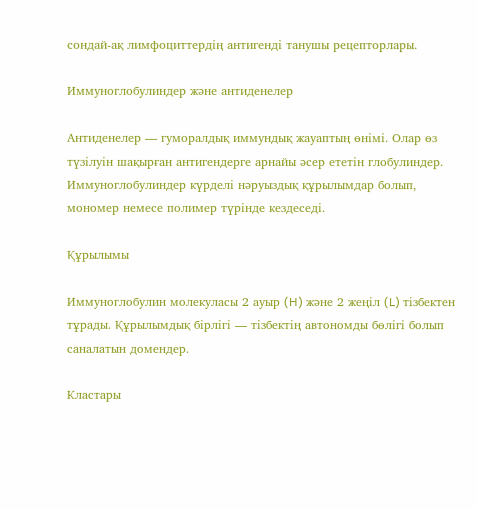сондай-ақ лимфоциттердің антигенді танушы рецепторлары.

Иммуноглобулиндер және антиденелер

Антиденелер — гуморалдық иммундық жауаптың өнімі. Олар өз түзілуін шақырған антигендерге арнайы әсер ететін глобулиндер. Иммуноглобулиндер күрделі нәруыздық құрылымдар болып, мономер немесе полимер түрінде кездеседі.

Құрылымы

Иммуноглобулин молекуласы 2 ауыр (H) және 2 жеңіл (L) тізбектен тұрады. Құрылымдық бірлігі — тізбектің автономды бөлігі болып саналатын домендер.

Кластары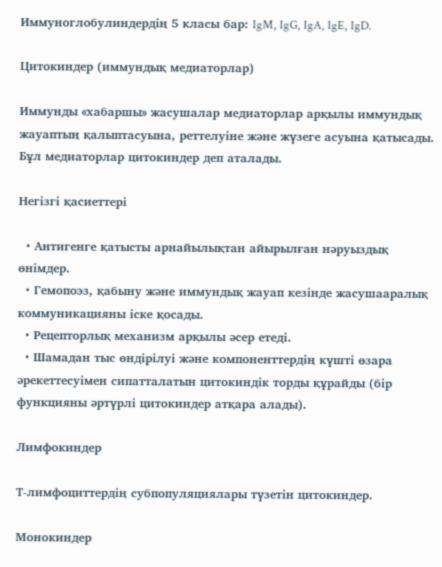Иммуноглобулиндердің 5 класы бар: IgM, IgG, IgA, IgE, IgD.

Цитокиндер (иммундық медиаторлар)

Иммунды «хабаршы» жасушалар медиаторлар арқылы иммундық жауаптың қалыптасуына, реттелуіне және жүзеге асуына қатысады. Бұл медиаторлар цитокиндер деп аталады.

Негізгі қасиеттері

  • Антигенге қатысты арнайылықтан айырылған нәруыздық өнімдер.
  • Гемопоэз, қабыну және иммундық жауап кезінде жасушааралық коммуникацияны іске қосады.
  • Рецепторлық механизм арқылы әсер етеді.
  • Шамадан тыс өндірілуі және компоненттердің күшті өзара әрекеттесуімен сипатталатын цитокиндік торды құрайды (бір функцияны әртүрлі цитокиндер атқара алады).

Лимфокиндер

Т-лимфоциттердің субпопуляциялары түзетін цитокиндер.

Монокиндер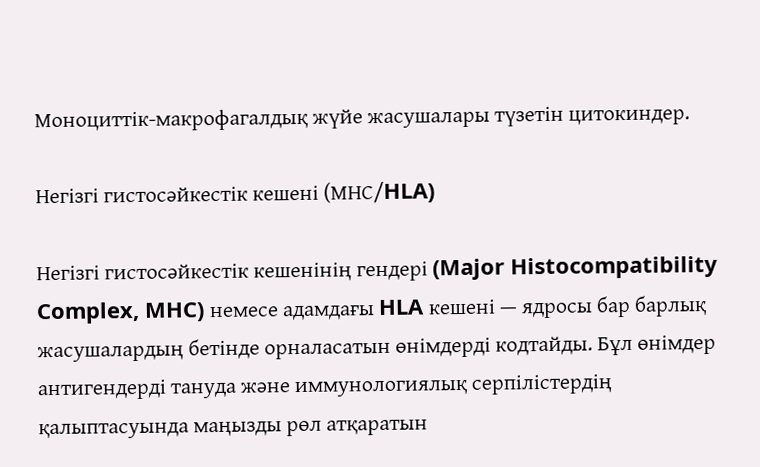Моноциттік-макрофагалдық жүйе жасушалары түзетін цитокиндер.

Негізгі гистосәйкестік кешені (МНС/HLA)

Негізгі гистосәйкестік кешенінің гендері (Major Histocompatibility Complex, MHC) немесе адамдағы HLA кешені — ядросы бар барлық жасушалардың бетінде орналасатын өнімдерді кодтайды. Бұл өнімдер антигендерді тануда және иммунологиялық серпілістердің қалыптасуында маңызды рөл атқаратын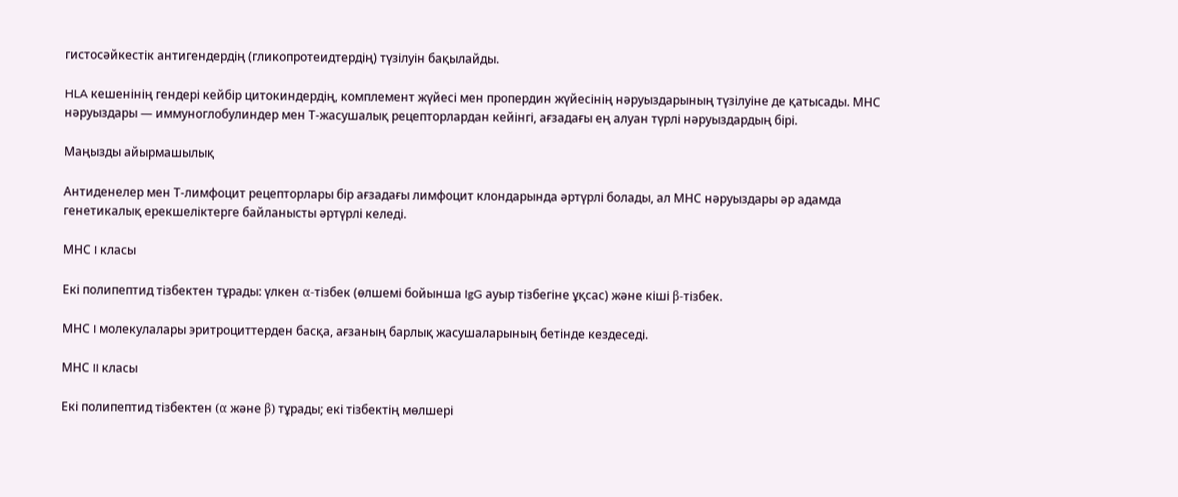гистосәйкестік антигендердің (гликопротеидтердің) түзілуін бақылайды.

HLA кешенінің гендері кейбір цитокиндердің, комплемент жүйесі мен пропердин жүйесінің нәруыздарының түзілуіне де қатысады. МНС нәруыздары — иммуноглобулиндер мен Т-жасушалық рецепторлардан кейінгі, ағзадағы ең алуан түрлі нәруыздардың бірі.

Маңызды айырмашылық

Антиденелер мен Т-лимфоцит рецепторлары бір ағзадағы лимфоцит клондарында әртүрлі болады, ал МНС нәруыздары әр адамда генетикалық ерекшеліктерге байланысты әртүрлі келеді.

МНС I класы

Екі полипептид тізбектен тұрады: үлкен α-тізбек (өлшемі бойынша IgG ауыр тізбегіне ұқсас) және кіші β-тізбек.

МНС I молекулалары эритроциттерден басқа, ағзаның барлық жасушаларының бетінде кездеседі.

МНС II класы

Екі полипептид тізбектен (α және β) тұрады; екі тізбектің мөлшері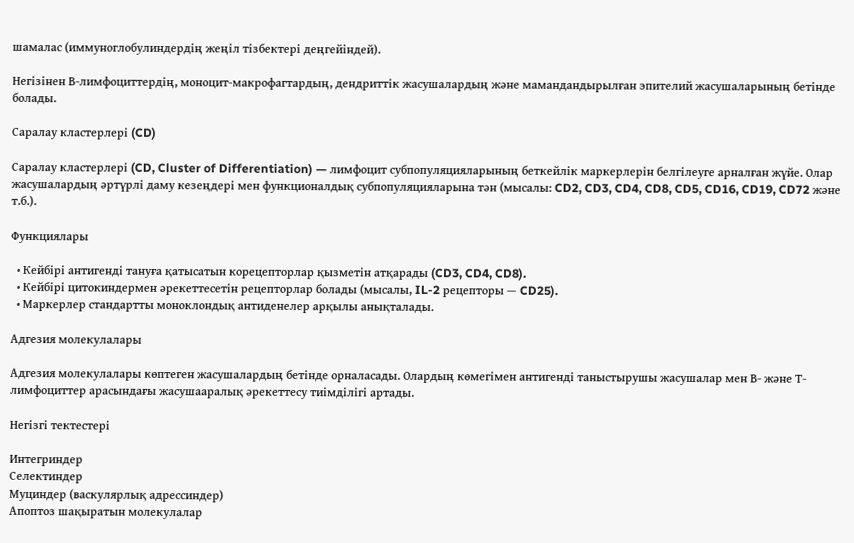шамалас (иммуноглобулиндердің жеңіл тізбектері деңгейіндей).

Негізінен В-лимфоциттердің, моноцит-макрофагтардың, дендриттік жасушалардың және мамандандырылған эпителий жасушаларының бетінде болады.

Саралау кластерлері (CD)

Саралау кластерлері (CD, Cluster of Differentiation) — лимфоцит субпопуляцияларының беткейлік маркерлерін белгілеуге арналған жүйе. Олар жасушалардың әртүрлі даму кезеңдері мен функционалдық субпопуляцияларына тән (мысалы: CD2, CD3, CD4, CD8, CD5, CD16, CD19, CD72 және т.б.).

Функциялары

  • Кейбірі антигенді тануға қатысатын корецепторлар қызметін атқарады (CD3, CD4, CD8).
  • Кейбірі цитокиндермен әрекеттесетін рецепторлар болады (мысалы, IL-2 рецепторы — CD25).
  • Маркерлер стандартты моноклондық антиденелер арқылы анықталады.

Адгезия молекулалары

Адгезия молекулалары көптеген жасушалардың бетінде орналасады. Олардың көмегімен антигенді таныстырушы жасушалар мен В- және Т-лимфоциттер арасындағы жасушааралық әрекеттесу тиімділігі артады.

Негізгі тектестері

Интегриндер
Селектиндер
Муциндер (васкулярлық адрессиндер)
Апоптоз шақыратын молекулалар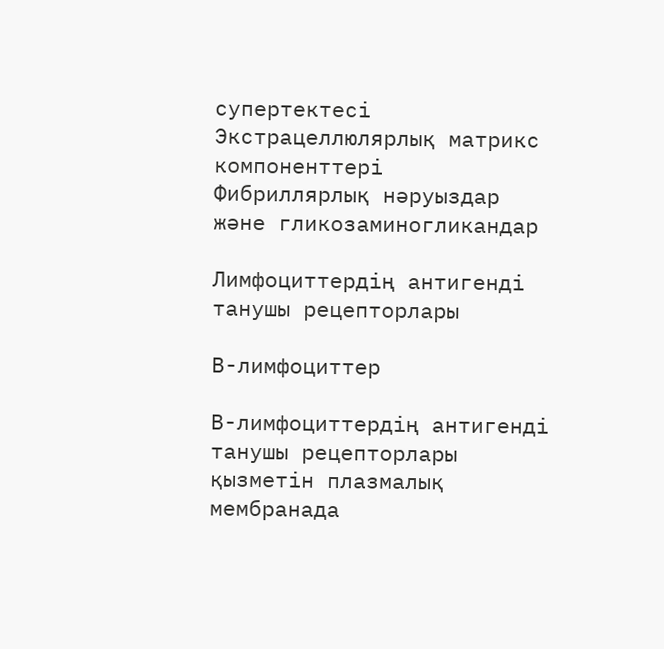супертектесі
Экстрацеллюлярлық матрикс компоненттері
Фибриллярлық нәруыздар және гликозаминогликандар

Лимфоциттердің антигенді танушы рецепторлары

В-лимфоциттер

В-лимфоциттердің антигенді танушы рецепторлары қызметін плазмалық мембранада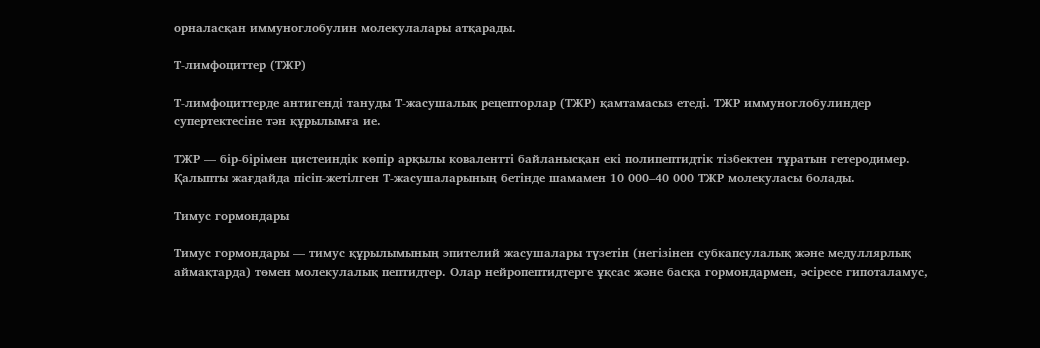орналасқан иммуноглобулин молекулалары атқарады.

Т-лимфоциттер (ТЖР)

Т-лимфоциттерде антигенді тануды Т-жасушалық рецепторлар (ТЖР) қамтамасыз етеді. ТЖР иммуноглобулиндер супертектесіне тән құрылымға ие.

ТЖР — бір-бірімен цистеиндік көпір арқылы ковалентті байланысқан екі полипептидтік тізбектен тұратын гетеродимер. Қалыпты жағдайда пісіп-жетілген Т-жасушаларының бетінде шамамен 10 000–40 000 ТЖР молекуласы болады.

Тимус гормондары

Тимус гормондары — тимус құрылымының эпителий жасушалары түзетін (негізінен субкапсулалық және медуллярлық аймақтарда) төмен молекулалық пептидтер. Олар нейропептидтерге ұқсас және басқа гормондармен, әсіресе гипоталамус,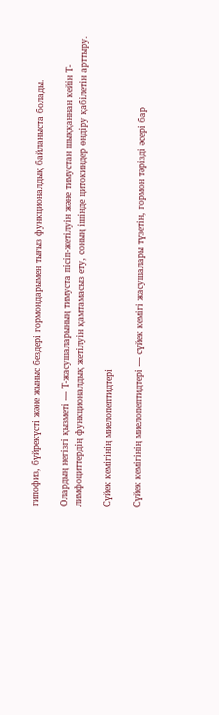гипофиз, бүйрекүсті және жыныс бездері гормондарымен тығыз функционалдық байланыста болады.

Олардың негізгі қызметі — Т-жасушаларының тимуста пісіп-жетілуін және тимустан шыққаннан кейін Т-лимфоциттердің функционалдық жетілуін қамтамасыз ету, соның ішінде цитокиндер өндіру қабілетін арттыру.

Сүйек кемігінің миелопептидтері

Сүйек кемігінің миелопептидтері — сүйек кемігі жасушалары түзетін, гормон тәрізді әсері бар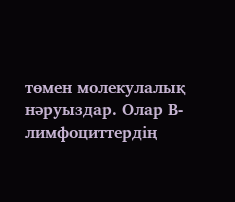төмен молекулалық нәруыздар. Олар В-лимфоциттердің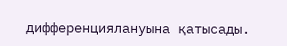дифференциялануына қатысады.